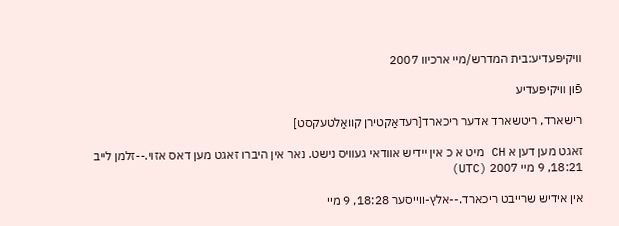װיקיפּעדיע:בית המדרש/מיי ארכיוו 2007

פֿון װיקיפּעדיע

רישארד, ריטשארד אדער ריכארד[רעדאַקטירן קוואַלטעקסט]

זאגט מען דען א CH מיט א כ אין יידיש אוודאי געוויס נישט. נאר אין היברו זאגט מען דאס אזוי.--זלמן לייב 18:21, 9 מיי 2007 (UTC)

אין אידיש שרייבט ריכארד.--אלץ-ווייסער 18:28, 9 מיי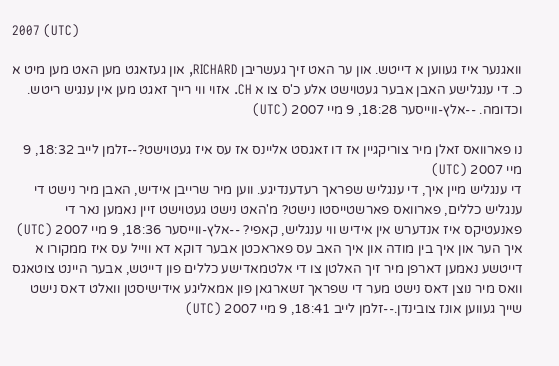2007 (UTC)

וואגנער איז געווען א דייטש. און ער האט זיך געשריבן RICHARD, און געזאגט מען האט מען מיט א כ. די ענגלישע האבן אבער געטוישט אלע כ'ס צו א CH. אזוי ווי רייך זאגט מען אין ענגיש ריטש. וכדומה. --אלץ-ווייסער 18:28, 9 מיי 2007 (UTC)

נו פארוואס זאלן מיר צוריקגיין אז דו זאגסט אליינס אז עס איז געטוישט?--זלמן לייב 18:32, 9 מיי 2007 (UTC)
די ענגליש מיין איך, די ענגליש שפראך רעדענדיגע. ווען מיר שרייבן אידיש, האבן מיר נישט די ענגליש כללים, פארוואס פארשטייסטו נישט? מ'האט נישט געטוישט זיין נאמען נאר די פאנעטיקס איז אנדערש אין אידיש ווי ענגליש, קאפי? --אלץ-ווייסער 18:36, 9 מיי 2007 (UTC)
איך הער און איך בין מודה און איך האב עס פאראכטן אבער דוקא דא ווייל עס איז ממקורו א דייטשע נאמען דארפן מיר זיך האלטן צו די אלטמאדישע כללים פון דייטש, אבער היינט צוטאגס וואס מיר נוצן דאס נישט מער די שפראך זשארגאן פון אמאליגע אידישיסטן וואלט דאס נישט שייך געווען אונז צובינדן.--זלמן לייב 18:41, 9 מיי 2007 (UTC)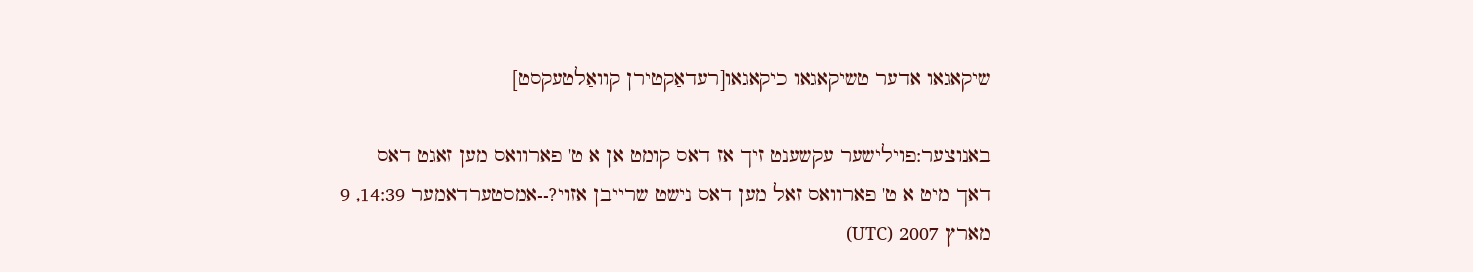שיקאגאו אדער טשיקאגאו כיקאגאו[רעדאַקטירן קוואַלטעקסט]

באנוצער:פוילישער עקשענט זיך אז דאס קומט אן א ט' פארוואס מען זאגט דאס דאך מיט א ט' פארוואס זאל מען דאס נישט שרייבן אזוי?--אמסטערדאמער 14:39, 9 מארץ 2007 (UTC)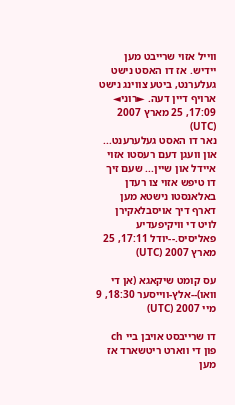ווייל אזוי שרייבט מען יידיש. אז דו האסט נישט געלערנט, ביטע צווינג נישט ארויף דיין דעה. ►רוני◄ 17:09, 25 מארץ 2007 (UTC)
נאר דו האסט געלערענט... און וועגן דעם רעסטו אזוי איידל און שיין... שעם זיך דו טיפש אזוי צו רעדן באלאנסטו נישטא מען דארף דיך אויסבלאקירן לויט די וויקיפעדיע פאליסיס.--יודל 17:11, 25 מארץ 2007 (UTC)

עס קומט שיקאגא (אן די וואו)--אלץ-ווייסער 18:30, 9 מיי 2007 (UTC)

דו שרייבסט אויבן ביי ch פון די ווארט ריטשארד אז מען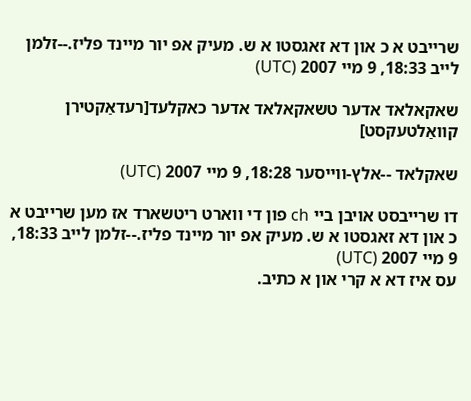שרייבט א כ און דא זאגסטו א ש. מעיק אפ יור מיינד פליז.--זלמן לייב 18:33, 9 מיי 2007 (UTC)

שאקאלאד אדער טשאקאלאד אדער כאקלעד[רעדאַקטירן קוואַלטעקסט]

שאקלאד --אלץ-ווייסער 18:28, 9 מיי 2007 (UTC)

דו שרייבסט אויבן ביי ch פון די ווארט ריטשארד אז מען שרייבט א כ און דא זאגסטו א ש. מעיק אפ יור מיינד פליז.--זלמן לייב 18:33, 9 מיי 2007 (UTC)
עס איז דא א קרי און א כתיב.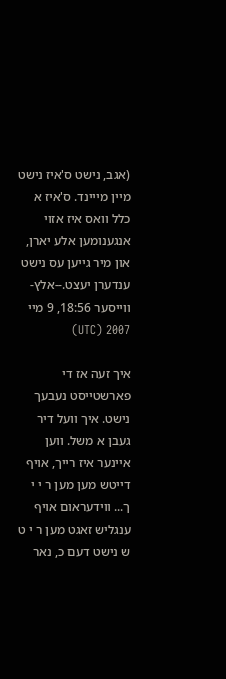(אגב, נישט ס'איז נישט מיין מייינד. ס'איז א כלל וואס איז אזוי אנגענומען אלע יארן, און מיר גייען עס נישט ענדערן יעצט.--אלץ-ווייסער 18:56, 9 מיי 2007 (UTC)

איך זעה אז די פארשטייסט נעבעך נישט. איך וועל דיר געבן א משל. ווען איינער איז רייך, אויף דייטש מען מען ר י י ך... ווידעראום אויף ענגליש זאגט מען ר י ט ש נישט דעם כ, נאר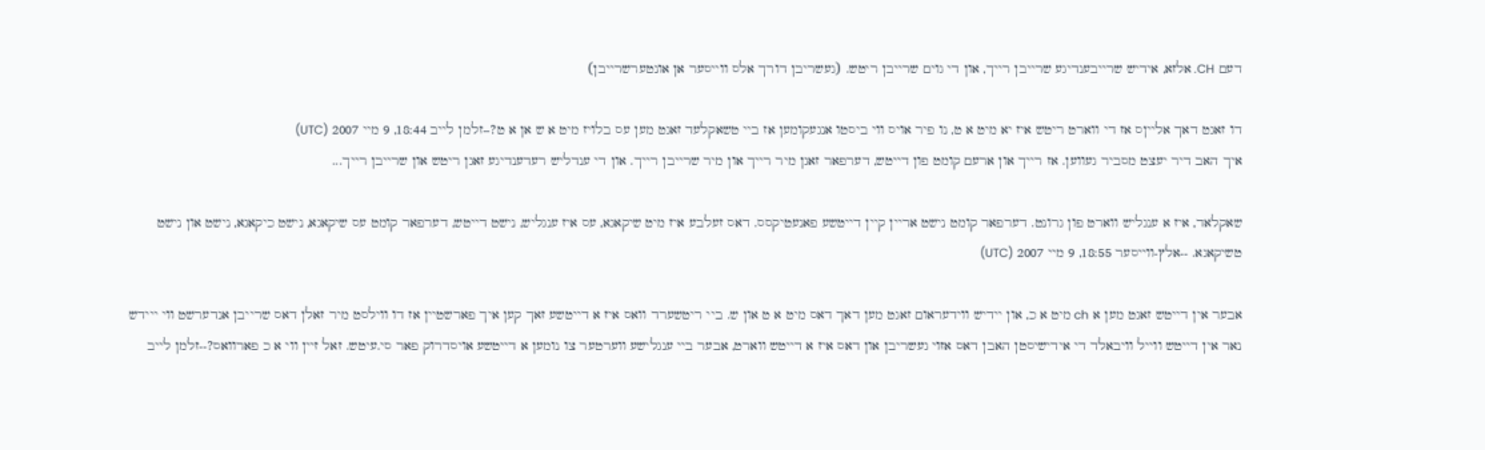דעם CH. אלזא, אידיש שרייבענדיגע שרייבן רייך, און די גוים שרייבן ריטש. (געשריבן דורך אלס ווייסער אן אונטערשרייבן)

דו זאגט דאך אלייןס אז די ווארט ריטש איז יא מיט א ט, נו פיר אויס ווי ביסטו אנגעקומען אז ביי טשאקלעד זאגט מען עס בלויז מיט א ש אן א ט?--זלמן לייב 18:44, 9 מיי 2007 (UTC)
איך האב דיר יעצט מסביר געווען. אז רייך און ארעם קומט פון דייטש, דערפאר זאגן מיר רייך און מיר שרייבן רייך. און די ענדליש רעדענדיגע זאגן ריטש און שרייבן רייך...

שאקלאד, איז א ענגליש ווארט פון גרונט. דערפאר קומט נישט אריין קיין דייטשע פאנעטיקסס. דאס זעלבע איז מיט שיקאגא, עס איז ענגליש, נישט דייטש, דערפאר קומט עס שיקאגא, נישט כיקאגא, נישט און נישט טשיקאגא. --אלץ-ווייסער 18:55, 9 מיי 2007 (UTC)

אבער אין דייטש זאגט מען א ch מיט א כ, און יידיש ווידעראום זאגט מען דאך דאס מיט א ט און ש. ביי ריטשערד וואס איז א דייטשע זאך קען איך פארשטיין אז דו ווילסט מיר זאלן דאס שרייבן אנדערשט ווי ייידש נאר אין דייטש ווייל וויבאלד די אידישיסטן האבן דאס אזוי געשריבן און דאס איז א דייטש ווארט, אבער ביי ענגלישע ווערטער צו נומען א דייטשע אויסדרוק פאר סי.עיטש. זאל זיין ווי א כ פארוואס?--זלמן לייב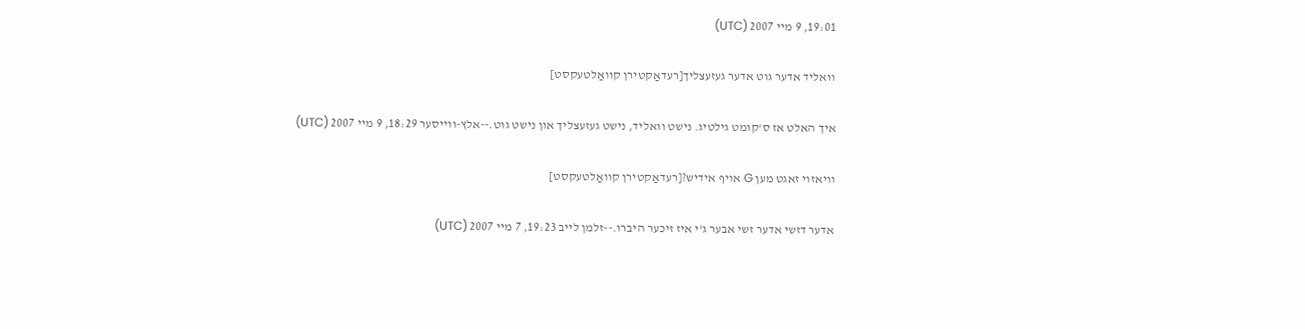19:01, 9 מיי 2007 (UTC)

וואליד אדער גוט אדער געזעצליך[רעדאַקטירן קוואַלטעקסט]

איך האלט אז ס'קומט גילטיג. נישט וואליד, נישט געזעצליך און נישט גוט.--אלץ-ווייסער 18:29, 9 מיי 2007 (UTC)

וויאזוי זאגט מען G אויף אידיש?[רעדאַקטירן קוואַלטעקסט]

אדער דזשי אדער זשי אבער ג'י איז זיכער היברו.--זלמן לייב 19:23, 7 מיי 2007 (UTC)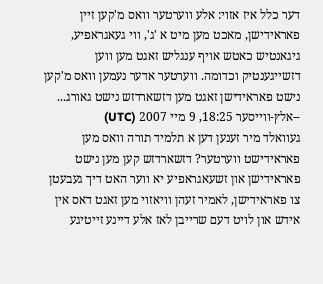דער כלל איז אזוי: אלע ווערטער וואס מ'קען זיין פאראידישן, מאכט מען מיט א 'ג', ווי געאגראפיע, גיגאנטיש כאטש אויף ענגליש זאגט מען ווען דזשייגענטיק וכדומה. ווערטער אדער נעמען וואס מ'קען נישט פאראידישן זאגט מען דזשארדזש נישט גאורג... --אלץ-ווייסער 18:25, 9 מיי 2007 (UTC)
געוואלד מיר זענען דען א תלמיד תורה וואס מען פאראידישט ווערטער? דזשארדזש קען מען נישט פאראידישן און זשעאגראפיע יא ווער האט דיך געבעטן צו פאראידישן, לאמיר זעהן וויאזוי מען זאגט דאס אין אידש און לויט דעם שרייבן לאז אלע דיינע זייטיגע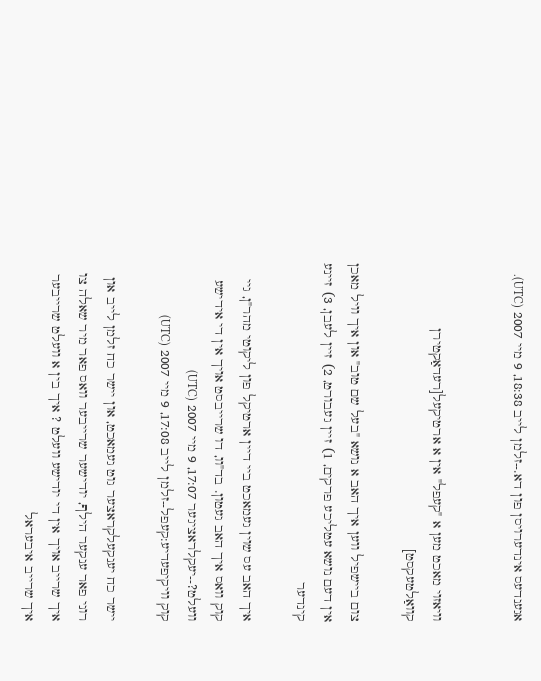אגענדעס אינדערויסן פון דא.--זלמן לייב 18:38, 9 מיי 2007 (UTC).


וויאזוי מאכט מען א "קעפל" אין א ארטיקעל[רעדאַקטירן קוואַלטעקסט]

צום ביישפיל ווען איך האב א נושא "בעל שם טוב" און איך וויל מאכן אין דעם נושא עטליכע פרקים, 1) זיין געבורט, 2) זיין לעבן, 3) זיינע קינדער

איך האב עס שוין געמאכט ביי דיין ארטיקל פון ליקוטי מהר"ן, גיי קוק וואס איך האב געטון. בד"וו, דו שרייבסט אויך אין די אידישע וועלט?--יעקלראציגער 17:07, 9 מיי 2007 (UTC)
קוק וויקיפעדיע:קעפל--זלמן לייב 17:08, 9 מיי 2007 (UTC)

יישר כח יענקעלקראצער גוט געמאכט, און יישר כח זלמן לייב און רוני פאר ענקער הילף, יודישער שרייבער וואס פאר מיר שאלה צו איך שרייב אויך אין די יודישע וועלט ? איך בין א וועלט שרייבער איך שרייב איבעראל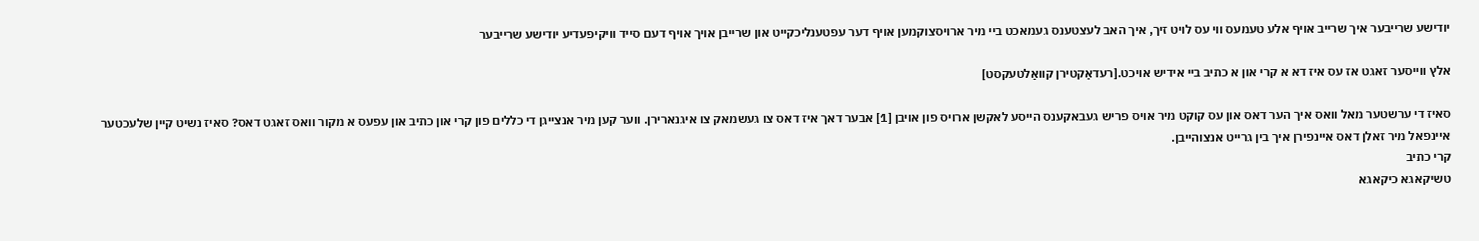יודישע שרייבער איך שרייב אויף אלע טעמעס ווי עס לויט זיך, איך האב לעצטענס געמאכט ביי מיר ארויסצוקמען אויף דער עפטענליכקייט און שרייבן אויך אויף דעם סייד וויקיפעדיע יודישע שרייבער

אלץ ווייסער זאגט אז עס איז דא א קרי און א כתיב ביי אידיש אויכט.[רעדאַקטירן קוואַלטעקסט]

סאיז די ערשטער מאל וואס איך הער דאס און עס קוקט מיר אויס פריש געבאקענס הייסע לאקשן ארויס פון אויבן [1] אבער דאך איז דאס צו געשמאק צו איגנארירן. ווער קען מיר אנצייגן די כללים פון קרי און כתיב און עפעס א מקור וואס זאגט דאס? סאיז נשיט קיין שלעכטער איינפאל מיר זאלן דאס איינפירן איך בין גרייט אנצוהייבן.
קרי כתיב
טשיקאגא כיקאגא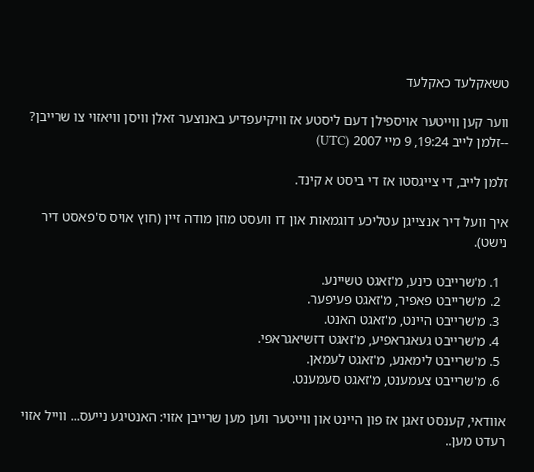טשאקלעד כאקלעד

ווער קען ווייטער אויספילן דעם ליסטע אז וויקיעפדיע באנוצער זאלן וויסן וויאזוי צו שרייבן? --זלמן לייב 19:24, 9 מיי 2007 (UTC)

זלמן לייב, די צייגסטו אז די ביסט א קינד.

איך וועל דיר אנצייגן עטליכע דוגמאות און דו וועסט מוזן מודה זיין (חוץ אויס ס'פאסט דיר נישט).

  1. מ'שרייבט כינע, מ'זאגט טשיינע.
  2. מ'שרייבט פאפיר, מ'זאגט פעיפער.
  3. מ'שרייבט היינט, מ'זאגט האנט.
  4. מ'שרייבט געאגראפיע, מ'זאגט דזשיאגראפי.
  5. מ'שרייבט לימאנע, מ'זאגט לעמאן.
  6. מ'שרייבט צעמענט, מ'זאגט סעמענט.

אוודאי, קענסט זאגן אז פון היינט און ווייטער ווען מען שרייבן אזוי: האנטיגע נייעס... ווייל אזוי רעדט מען..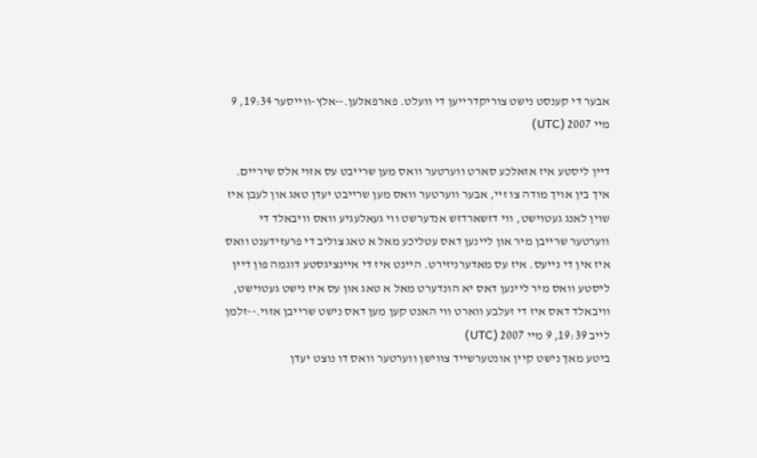אבער די קענסט נישט צוריקדרייען די וועלט. פארפאלען.--אלץ-ווייסער 19:34, 9 מיי 2007 (UTC)

דיין ליסטע איז אזאלכע סארט ווערטער וואס מען שרייבט עס אזוי אלס שיריים. איך בין אויך מודה צו זיי, אבער ווערטער וואס מען שרייבט יעדן טאג און לעבן איז שוין לאנג געטוישט, ווי דזשארדזש אנדערשט ווי געאלעגיע וואס וויבאלד די ווערטער שרייבן מיר און ליינען דאס עטליכע מאל א טאג צוליב די פרעזידענט וואס איז אין די נייעס. איז עס מאדערניזירט. היינט איז די איינציגסטע דוגמה פון דיין ליסטע וואס מיר ליינען דאס יא הונדערט מאל א טאג און עס איז נישט געטוישט, וויבאלד דאס איז די זעלבע ווארט ווי האנט קען מען דאס נישט שרייבן אזוי.--זלמן לייב 19:39, 9 מיי 2007 (UTC)
ביטע מאך נישט קיין אונטערשייד צווישן ווערטער וואס דו נוצט יעדן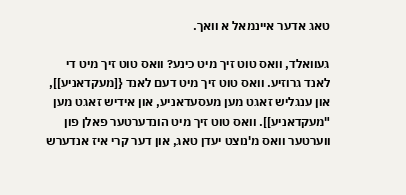טאג אדער איינמאל א וואך.

געוואלד, וואס טוט זיך מיט כינע? וואס טוט זיך מיט די לאנד גרוזיע. וואס טוט זיך מיט דעם לאנד {[מעקדאניע]], און ענגליש זאגט מען מעסעדאניע, און אידיש זאגט מען "מעקדאניע]]. וואס טוט זיך מיט הונדערטער פאלן פון ווערטער וואס מ'נוצט יעדן טאג, און דער קרי איז אנדערש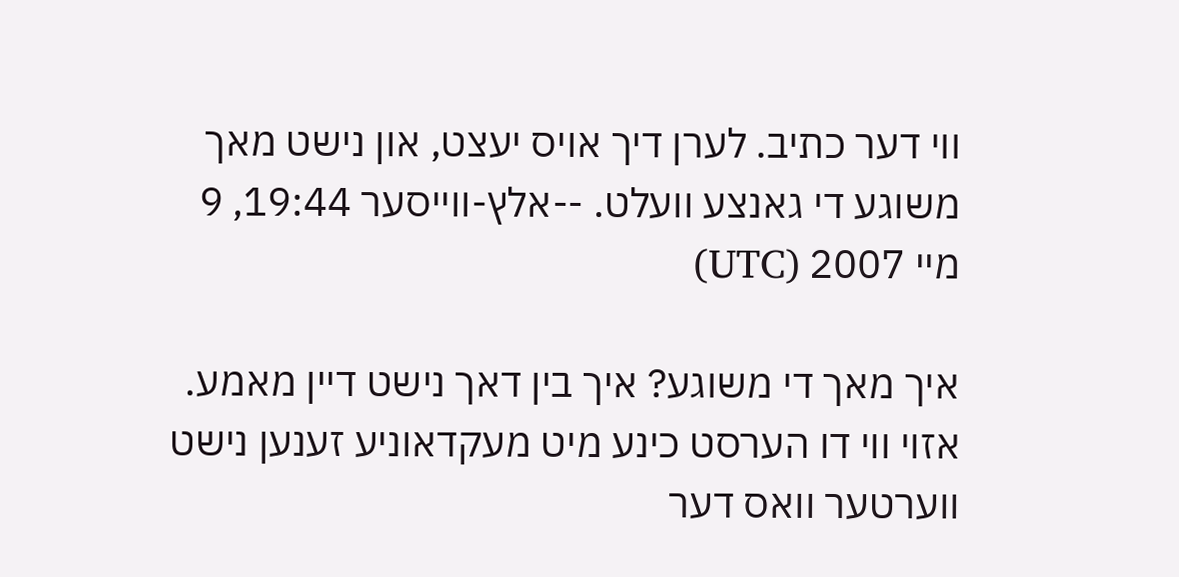ווי דער כתיב. לערן דיך אויס יעצט, און נישט מאך משוגע די גאנצע וועלט. --אלץ-ווייסער 19:44, 9 מיי 2007 (UTC)

איך מאך די משוגע? איך בין דאך נישט דיין מאמע. אזוי ווי דו הערסט כינע מיט מעקדאוניע זענען נישט ווערטער וואס דער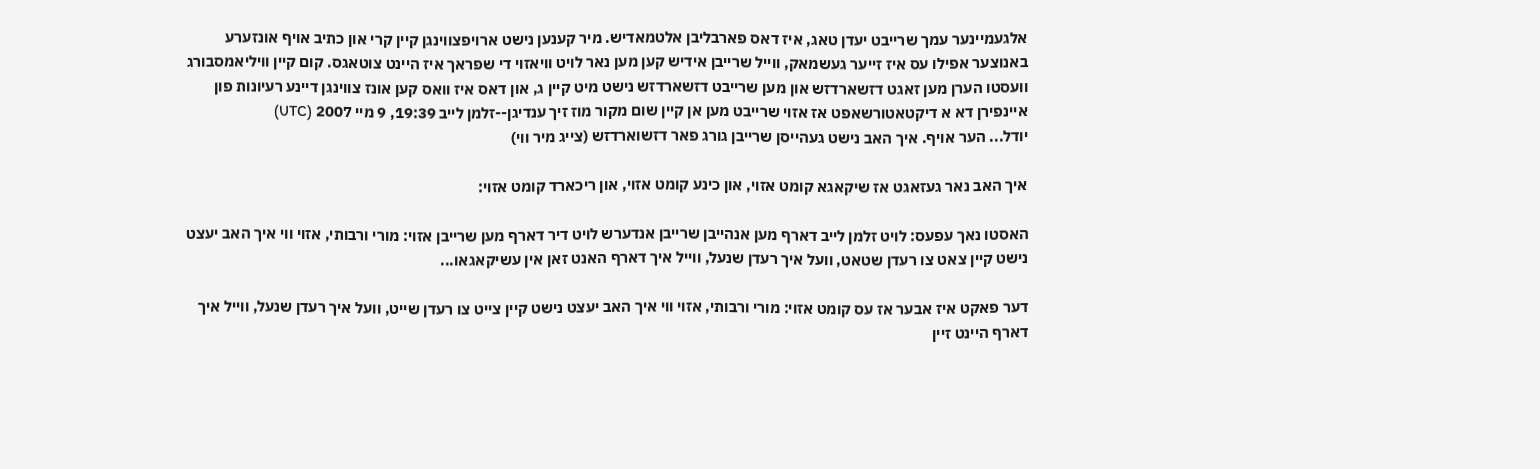אלגעמיינער עמך שרייבט יעדן טאג, איז דאס פארבליבן אלטמאדיש. מיר קענען נישט ארויפצווינגן קיין קרי און כתיב אויף אונזערע באנוצער אפילו עס איז זייער געשמאק, ווייל שרייבן אידיש קען מען נאר לויט וויאזוי די שפראך איז היינט צוטאגס. קום קיין וויליאמסבורג וועסטו הערן מען זאגט דזשארדזש און מען שרייבט דזשארדזש נישט מיט קיין ג, און דאס איז וואס קען אונז צווינגן דיינע רעיונות פון איינפירן דא א דיקטאטורשאפט אז אזוי שרייבט מען אן קיין שום מקור מוז זיך ענדיגן--זלמן לייב 19:39, 9 מיי 2007 (UTC)
יודל... הער אויף. איך האב נישט געהייסן שרייבן גורג פאר דזשוארדזש (צייג מיר ווי)

איך האב נאר געזאגט אז שיקאגא קומט אזוי, און כינע קומט אזוי, און ריכארד קומט אזוי:

האסטו נאך עפעס: לויט זלמן לייב דארף מען אנהייבן שרייבן אנדערש לויט דיר דארף מען שרייבן אזוי: מורי ורבותי, אזוי ווי איך האב יעצט נישט קיין צאט צו רעדן שטאט, וועל איך רעדן שנעל, ווייל איך דארף האנט זאן אין עשיקאגאו...

דער פאקט איז אבער אז עס קומט אזוי: מורי ורבותי, אזוי ווי איך האב יעצט נישט קיין צייט צו רעדן שייט, וועל איך רעדן שנעל, ווייל איך דארף היינט זיין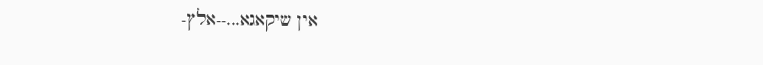אין שיקאגא...--אלץ-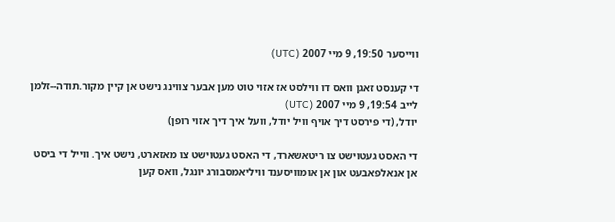ווייסער 19:50, 9 מיי 2007 (UTC)

די קענסט זאגן וואס דו ווילסט אז אזוי טוט מען אבער צווינג נישט אן קיין מקור.תודה--זלמן לייב 19:54, 9 מיי 2007 (UTC)
יודל, (די פירסט דיך אויף וויל יודל, וועל איך דיך אזוי רופן)

די האסט געטוישט צו ריטאשארד, די האסט געטוישט צו מאזארט, נישט איך. ווייל די ביסט אן אנאלפאבעט און אן אומוויסענד וויליאמסבורג יונגל, וואס קען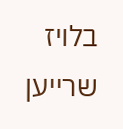בלויז שרייען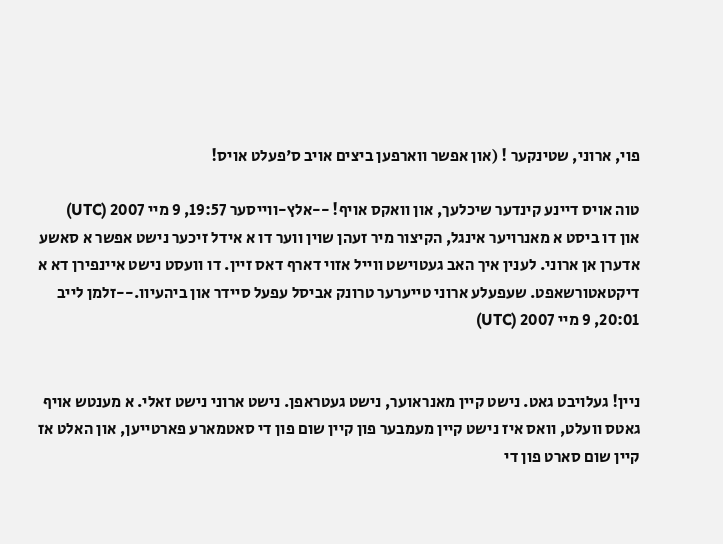פוי, ארוני, שטינקער ! (און אפשר ווארפען ביצים אויב ס'פעלט אויס!

טוה אויס דיינע קינדער שיכלעך, און וואקס אויף! --אלץ-ווייסער 19:57, 9 מיי 2007 (UTC)
און דו ביסט א מאנרויער אינגל, הקיצור מיר זעהן שוין ווער דו א אידל זיכער נישט אפשר א סאשע אדערן אן ארוני. לענין איך האב געטוישט ווייל אזוי דארף דאס זיין. דו וועסט נישט איינפירן דא א דיקטאטורשאפט. שעפעלע ארוני טייערער טרונק אביסל עפעל סיידר און ביהעיוו.--זלמן לייב 20:01, 9 מיי 2007 (UTC)


ניין! געלויבט גאט. נישט קיין מאנראוער, נישט געטראפן. נישט ארוני נישט זאלי. א מענטש אויף גאטס וועלט, וואס איז נישט קיין מעמבער פון קיין שום פון די סאטמארע פארטייען, און האלט אז קיין שום סארט פון די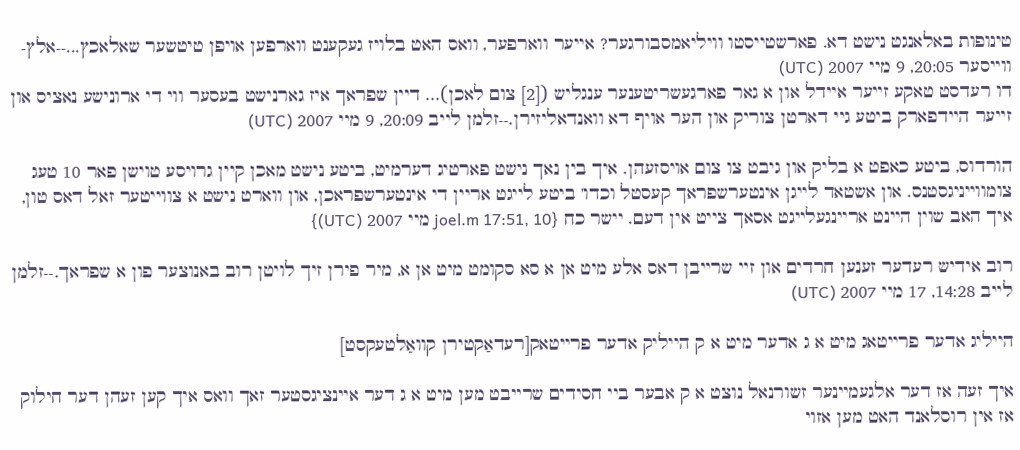טינופות באלאנגט נישט דא. פארשטייסטו וויליאמסבורגער? אייער ווארפער, וואס האט בלויז געקענט ווארפען אויפן טיטשער שאלאכץ...--אלץ-ווייסער 20:05, 9 מיי 2007 (UTC)
דו רעדסט טאקע זייער איידל און א גאר פארגעשריטענער ענגליש ([2] צום לאכן)... דיין שפראך איז גארנישט בעסער ווי די ארונישע נאציס און זייער היידפארק ביטע גיי דארטן צוריק און הער אויף דא וואנדאליזירן.--זלמן לייב 20:09, 9 מיי 2007 (UTC)

הורדוס, ביטע כאפט א בליק און גיבט צו צום אויסזעהן. איך בין נאך נישט פארטיג דערמיט, ביטע נישט מאכן קיין גרויסע טוישן פאר 10 טעג צומווייניגסטנס. און אשטאד לייגן אינטערשפראך קעסטל וכדו' ביטע לייגט אריין די אינטערשפראכן, און ווארט נישט א צווייטער זאל דאס טון, איך האב שוין היינט אריינגעלייגט אסאך צייט אין דעם. יישר כח {joel.m 17:51, 10 מיי 2007 (UTC)}

רוב אידיש רעדער זענען חרדים און זיי שרייבן דאס אלע מיט אן א סא סקומט מיט אן א, מיר פירן זיך לויטן רוב באנוצער פון א שפראך.--זלמן לייב 14:28, 17 מיי 2007 (UTC)

הייליג אדער פרייטאג מיט א ג אדער מיט א ק הייליק אדער פרייטאק[רעדאַקטירן קוואַלטעקסט]

איך זעה אז דער אלגעמיינער זשורנאל נוצט א ק אבער ביי חסידים שרייבט מען מיט א ג דער איינציגסטער זאך וואס איך קען זעהן דער חילוק אז אין רוסלאנד האט מען אזוי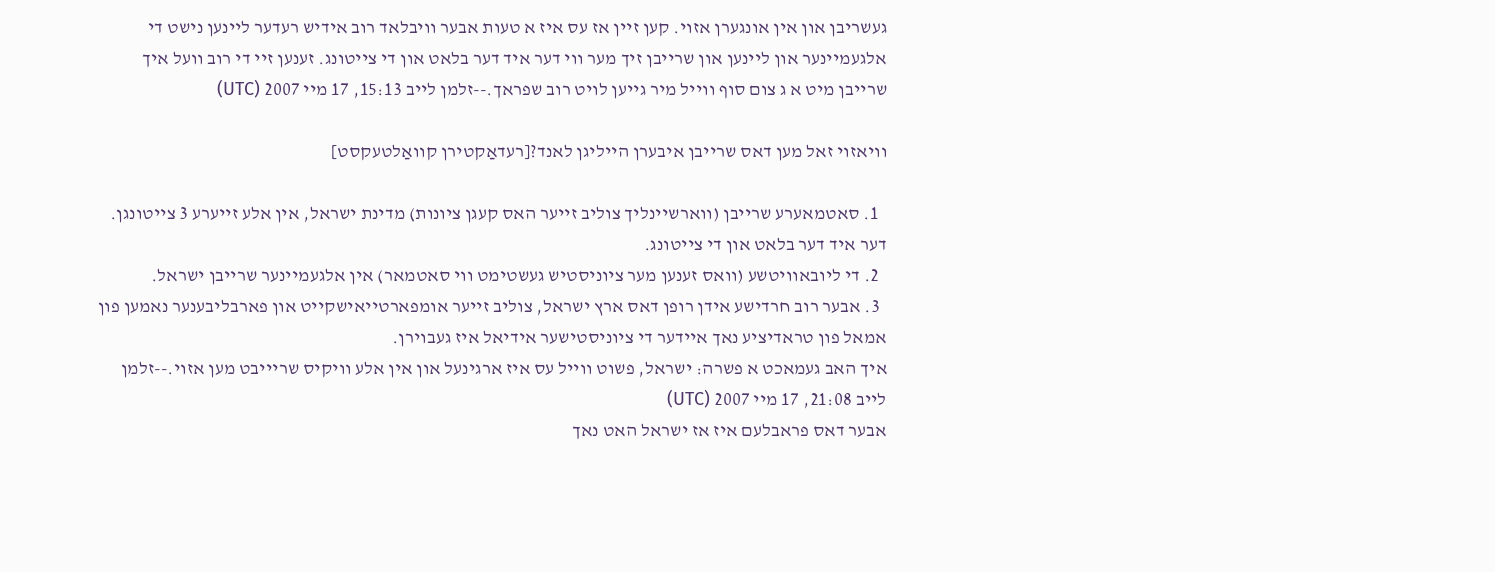געשריבן און אין אונגערן אזוי. קען זיין אז עס איז א טעות אבער וויבלאד רוב אידיש רעדער ליינען נישט די אלגעמיינער און ליינען און שרייבן זיך מער ווי דער איד דער בלאט און די צייטונג. זענען זיי די רוב וועל איך שרייבן מיט א ג צום סוף ווייל מיר גייען לויט רוב שפראך.--זלמן לייב 15:13, 17 מיי 2007 (UTC)

וויאזוי זאל מען דאס שרייבן איבערן הייליגן לאנד?[רעדאַקטירן קוואַלטעקסט]

  1. סאטמאערע שרייבן (ווארשיינליך צוליב זייער האס קעגן ציונות) מדינת ישראל, אין אלע זייערע 3 צייטונגן. דער איד דער בלאט און די צייטונג.
  2. די ליובאוויטשע (וואס זענען מער ציוניסטיש געשטימט ווי סאטמאר) אין אלגעמיינער שרייבן ישראל.
  3. אבער רוב חרדישע אידן רופן דאס ארץ ישראל, צוליב זייער אומפארטייאישקייט און פארבליבענער נאמען פון אמאל פון טראדיציע נאך איידער די ציוניסטישער אידיאל איז געבוירן.
איך האב געמאכט א פשרה: ישראל, פשוט ווייל עס איז ארגינעל און אין אלע וויקיס שריייבט מען אזוי.--זלמן לייב 21:08, 17 מיי 2007 (UTC)
אבער דאס פראבלעם איז אז ישראל האט נאך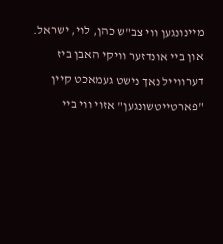מיינונגען ווי צב"ש כהן, לוי, ישראל. און ביי אונדזער וויקי האבן ביז דערווייל נאך נישט געמאכט קיין "פארטייטשונגען" אזוי ווי ביי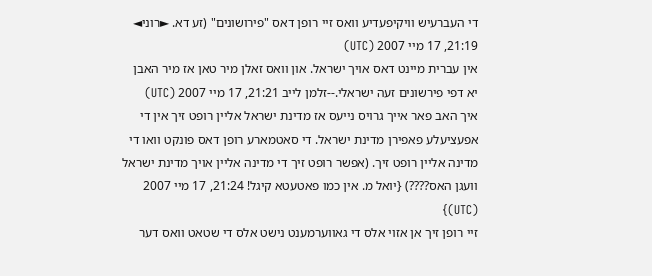די העברעיש וויקיפעדיע וואס זיי רופן דאס "פירושונים" (זע דא. ►רוני◄ 21:19, 17 מיי 2007 (UTC)
אין עברית מיינט דאס אויך ישראל. און וואס זאלן מיר טאן אז מיר האבן יא דפי פירשונים זעה ישראלי.--זלמן לייב 21:21, 17 מיי 2007 (UTC)
איך האב פאר אייך גרויס נייעס אז מדינת ישראל אליין רופט זיך אין די אפעציעלע פאפירן מדינת ישראל. די סאטמארע רופן דאס פונקט וואו די מדינה אליין רופט זיך. (אפשר רופט זיך די מדינה אליין אויך מדינת ישראל וועגן האס????) {יואל מ. אין כמו פאטעטא קיגל! 21:24, 17 מיי 2007 (UTC)}
זיי רופן זיך אן אזוי אלס די גאווערמענט נישט אלס די שטאט וואס דער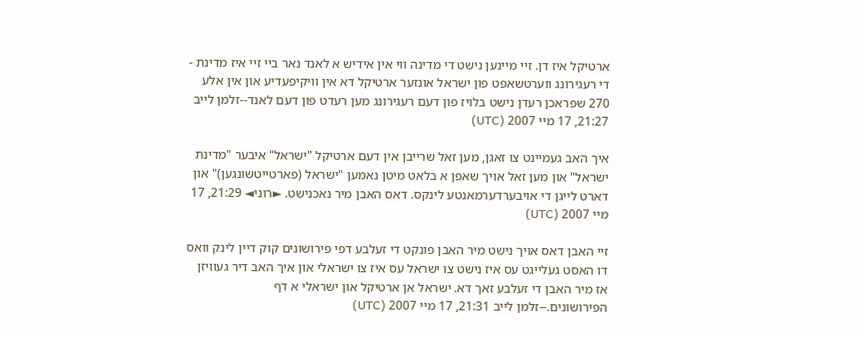ארטיקל איז דן. זיי מיינען נישט די מדינה ווי אין אידיש א לאנד נאר ביי זיי איז מדינת - די רעגירונג ווערטשאפט פון ישראל אונזער ארטיקל דא אין וויקיפעדיע און אין אלע 270 שפראכן רעדן נישט בלויז פון דעם רעגירונג מען רעדט פון דעם לאנד--זלמן לייב 21:27, 17 מיי 2007 (UTC)

איך האב געמיינט צו זאגן, מען זאל שרייבן אין דעם ארטיקל "ישראל" איבער "מדינת ישראל" און מען זאל אויך שאפן א בלאט מיטן נאמען "ישראל (פארטייטשונגען)" און דארט לייגן די אויבערדערמאנטע לינקס. דאס האבן מיר נאכנישט. ►רוני◄ 21:29, 17 מיי 2007 (UTC)

זיי האבן דאס אויך נישט מיר האבן פונקט די זעלבע דפי פירושונים קוק דיין לינק וואס דו האסט געלייגט עס איז נישט צו ישראל עס איז צו ישראלי און איך האב דיר געוויזן אז מיר האבן די זעלבע זאך דא. ישראל אן ארטיקל און ישראלי א דף הפירושונים.--זלמן לייב 21:31, 17 מיי 2007 (UTC)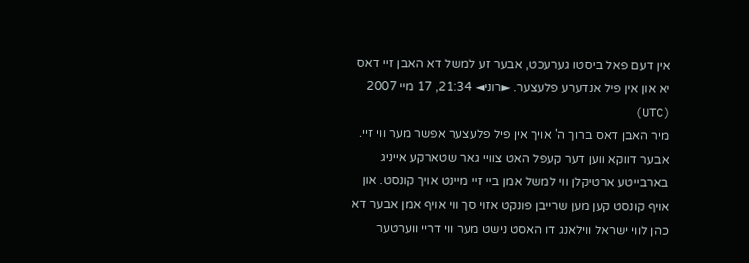אין דעם פאל ביסטו גערעכט, אבער זע למשל דא האבן זיי דאס יא און אין פיל אנדערע פלעצער. ►רוני◄ 21:34, 17 מיי 2007 (UTC)
מיר האבן דאס ברוך ה' אויך אין פיל פלעצער אפשר מער ווי זיי. אבער דווקא ווען דער קעפל האט צוויי גאר שטארקע אייניג בארבייטע ארטיקלן ווי למשל אמן ביי זיי מיינט אויך קונסט. און אויף קונסט קען מען שרייבן פונקט אזוי סך ווי אויף אמן אבער דא כהן לווי ישראל ווילאנג דו האסט נישט מער ווי דריי ווערטער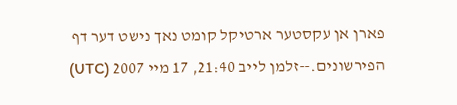פארן אן עקסטער ארטיקל קומט נאך נישט דער דף הפירשונים.--זלמן לייב 21:40, 17 מיי 2007 (UTC)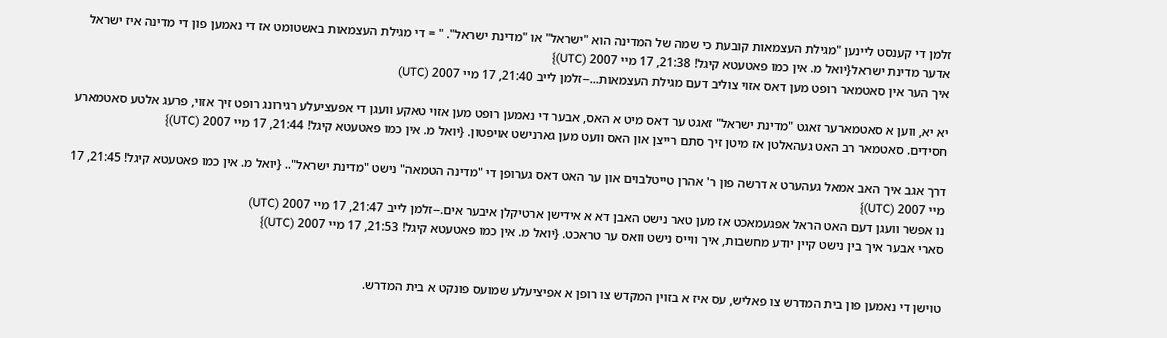זלמן די קענסט ליינען "מגילת העצמאות קובעת כי שמה של המדינה הוא "ישראל" או "מדינת ישראל". " = די מגילת העצמאות באשטומט אז די נאמען פון די מדינה איז ישראל אדער מדינת ישראל{יואל מ. אין כמו פאטעטא קיגל! 21:38, 17 מיי 2007 (UTC)}
איך הער אין סאטמאר רופט מען דאס אזוי צוליב דעם מגילת העצמאות...--זלמן לייב 21:40, 17 מיי 2007 (UTC)

יא יא, ווען א סאטמארער זאגט "מדינת ישראל" זאגט ער דאס מיט א האס, אבער די נאמען רופט מען אזוי טאקע וועגן די אפעציעלע רגירונג רופט זיך אזוי, פרעג אלטע סאטמארע חסידים. סאטמאר רב האט געהאלטן אז מיטן זיך סתם רייצן און האס וועט מען גארנישט אויפטון. {יואל מ. אין כמו פאטעטא קיגל! 21:44, 17 מיי 2007 (UTC)}

דרך אגב איך האב אמאל געהערט א דרשה פון ר' אהרן טייטלבוים און ער האט דאס גערופן די "מדינה הטמאה" נישט "מדינת ישראל".. {יואל מ. אין כמו פאטעטא קיגל! 21:45, 17 מיי 2007 (UTC)}
נו אפשר וועגן דעם האט הראל אפגעמאכט אז מען טאר נישט האבן דא א אידישן ארטיקלן איבער אים.--זלמן לייב 21:47, 17 מיי 2007 (UTC)
סארי אבער איך בין נישט קיין יודע מחשבות, איך ווייס נישט וואס ער טראכט. {יואל מ. אין כמו פאטעטא קיגל! 21:53, 17 מיי 2007 (UTC)}


טוישן די נאמען פון בית המדרש צו פאליש, עס איז א בזוין המקדש צו רופן א אפיציעלע שמועס פונקט א בית המדרש.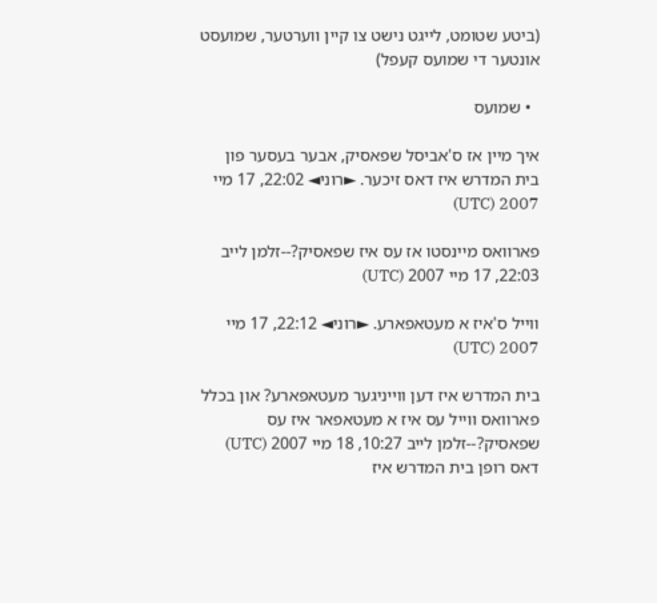(ביטע שטומט, לייגט נישט צו קיין ווערטער, שמועסט אונטער די שמועס קעפל)

  • שמועס

איך מיין אז ס'אביסל שפאסיק, אבער בעסער פון בית המדרש איז דאס זיכער. ►רוני◄ 22:02, 17 מיי 2007 (UTC)

פארוואס מיינסטו אז עס איז שפאסיק?--זלמן לייב 22:03, 17 מיי 2007 (UTC)

ווייל ס'איז א מעטאפארע. ►רוני◄ 22:12, 17 מיי 2007 (UTC)

בית המדרש איז דען ווייניגער מעטאפארע? און בכלל פארוואס ווייל עס איז א מעטאפאר איז עס שפאסיק?--זלמן לייב 10:27, 18 מיי 2007 (UTC)
דאס רופן בית המדרש איז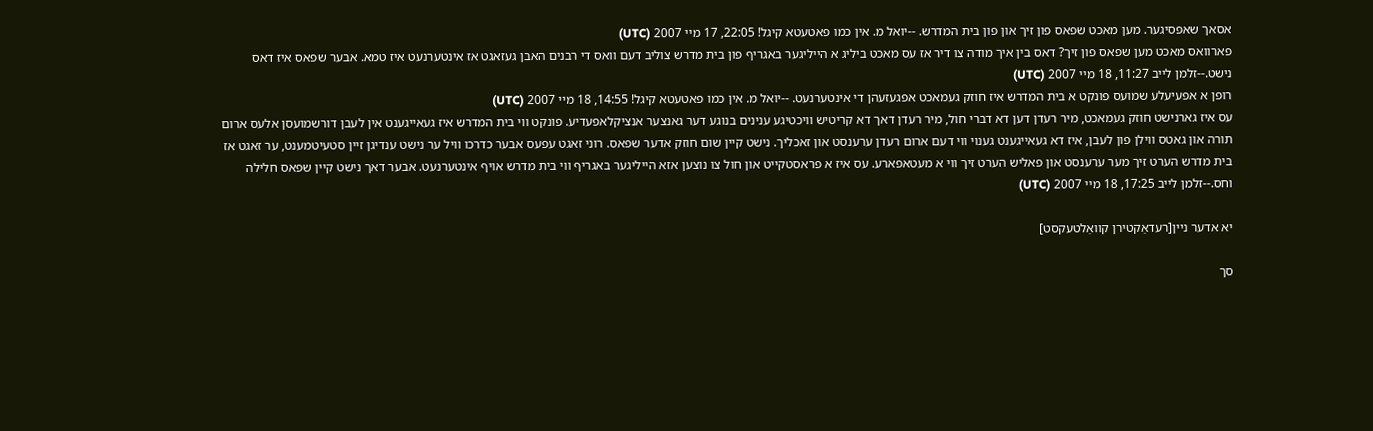אסאך שאפסיגער. מען מאכט שפאס פון זיך און פון בית המדרש. --יואל מ. אין כמו פאטעטא קיגל! 22:05, 17 מיי 2007 (UTC)
פארוואס מאכט מען שפאס פון זיך? דאס בין איך מודה צו דיר אז עס מאכט ביליג א הייליגער באגריף פון בית מדרש צוליב דעם וואס די רבנים האבן געזאגט אז אינטערנעט איז טמא. אבער שפאס איז דאס נישט.--זלמן לייב 11:27, 18 מיי 2007 (UTC)
רופן א אפעיעלע שמועס פונקט א בית המדרש איז חוזק געמאכט אפגעזעהן די אינטערנעט. --יואל מ. אין כמו פאטעטא קיגל! 14:55, 18 מיי 2007 (UTC)
עס איז גארנישט חוזק געמאכט, מיר רעדן דען דא דברי חול, מיר רעדן דאך דא קריטיש וויכטיגע ענינים בנוגע דער גאנצער אנציקלאפעדיע. פונקט ווי בית המדרש איז געאייגענט אין לעבן דורשמועסן אלעס ארום תורה און גאטס ווילן פון לעבן, איז דא געאייגענט גענוי ווי דעם ארום רעדן ערענסט און זאכליך. נישט קיין שום חוזק אדער שפאס. רוני זאגט עפעס אבער כדרכו וויל ער נישט ענדיגן זיין סטעיטמענט, ער זאגט אז בית מדרש הערט זיך מער ערענסט און פאליש הערט זיך ווי א מעטאפארע. עס איז א פראסטקייט און חול צו נוצען אזא הייליגער באגריף ווי בית מדרש אויף אינטערנעט. אבער דאך נישט קיין שפאס חלילה וחס.--זלמן לייב 17:25, 18 מיי 2007 (UTC)

יא אדער ניין[רעדאַקטירן קוואַלטעקסט]

סך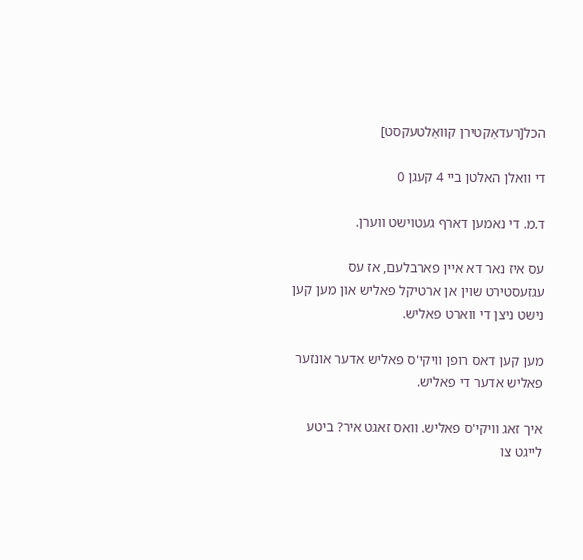הכל[רעדאַקטירן קוואַלטעקסט]

די וואלן האלטן ביי 4 קעגן 0

ד.מ. די נאמען דארף געטוישט ווערן.

עס איז נאר דא איין פארבלעם, אז עס עגזעסטירט שוין אן ארטיקל פאליש און מען קען נישט ניצן די ווארט פאליש.

מען קען דאס רופן וויקי'ס פאליש אדער אונזער פאליש אדער די פאליש.

איך זאג וויקי'ס פאליש. וואס זאגט איר? ביטע לייגט צו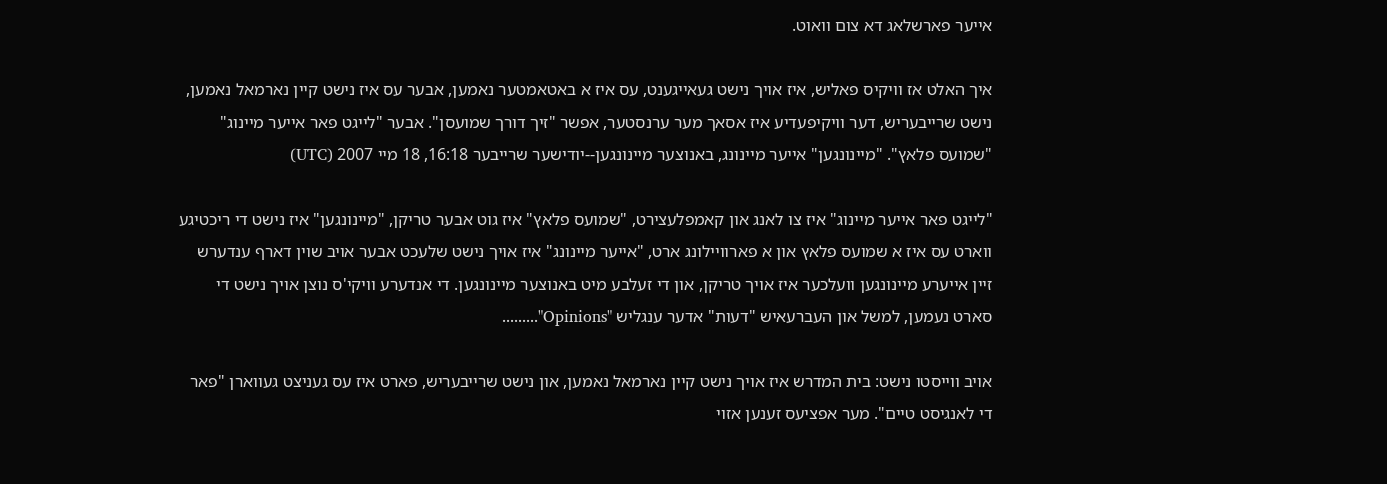אייער פארשלאג דא צום וואוט.

איך האלט אז וויקיס פאליש, איז אויך נישט געאייגענט, עס איז א באטאמטער נאמען, אבער עס איז נישט קיין נארמאל נאמען, נישט שרייבעריש, דער וויקיפעדיע איז אסאך מער ערנסטער, אפשר "זיך דורך שמועסן". אבער "לייגט פאר אייער מיינוג" "שמועס פלאץ". "מיינונגען" אייער מיינונג, באנוצער מיינונגען--יודישער שרייבער 16:18, 18 מיי 2007 (UTC)

"לייגט פאר אייער מיינוג" איז צו לאנג און קאמפלעצירט, "שמועס פלאץ" איז גוט אבער טריקן, "מיינונגען" איז נישט די ריכטיגע ווארט עס איז א שמועס פלאץ און א פארוויילונג ארט, "אייער מיינונג" איז אויך נישט שלעכט אבער אויב שוין דארף ענדערש זיין אייערע מיינונגען וועלכער איז אויך טריקן, און די זעלבע מיט באנוצער מיינונגען. די אנדערע וויקי'ס נוצן אויך נישט די סארט נעמען, למשל און העברעאיש "דעות" אדער ענגליש "Opinions".........

אויב ווייסטו נישט: בית המדרש איז אויך נישט קיין נארמאל נאמען, און נישט שרייבעריש, פארט איז עס געניצט געווארן "פאר די לאנגיסט טיים". מער אפציעס זענען אזוי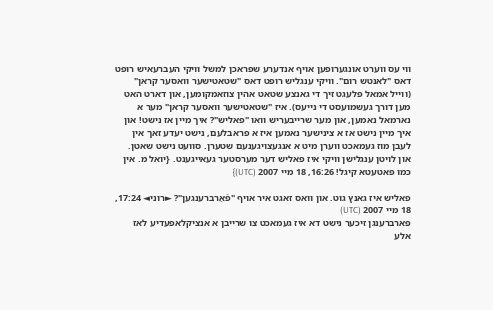ווי עס ווערט אונגערופען אויף אנדערע שפראכן למשל וויקי העברעאיש רופט דאס "לאנטש רום". וויקי ענגליש רופט דאס "שטאטישער וואסער קראן" (ווייל אמאל פלעגט זיך די גאנצע שטאט אהין צוזאמקומען, און דארט האט מען דורך געשמועסט די נייעס). איז "שטאטישער וואסער קראן" מער א נארמאל נאמען, און מער שרייבעריש וואו "פאליש"? איך מיין אז נישט! און איך מיין נישט אז א צינישער נאמען איז א פראבלעם, נישט יעדע זאך אין לעבן מוז געמאכט ווערן מיט א אנגעצויגענעם שטערן. סוועט נישט שאטן. און לויטן ענגלישן וויקי איז פאליש דער מערסטער געאייגענט. {יואל מ. אין כמו פאטעטא קיגל! 16:26, 18 מיי 2007 (UTC)}

פאליש איז גאנץ גוט. און וואס זאגט איר אויף "פֿאַרברענגען"? ►רוני◄ 17:24, 18 מיי 2007 (UTC)
פארברענגן זיכער נישט דא איז געמאכט צו שרייבן א אנציקלאפעדיע לאז אלע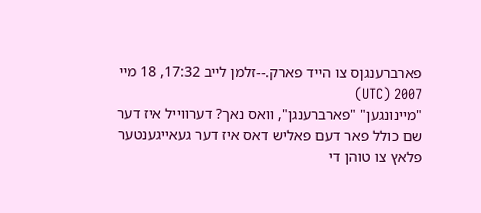פארברענגןס צו הייד פארק.--זלמן לייב 17:32, 18 מיי 2007 (UTC)
"מיינונגען" "פארברענגן", וואס נאך? דערווייל איז דער שם כולל פאר דעם פאליש דאס איז דער געאייגענטער פלאץ צו טוהן די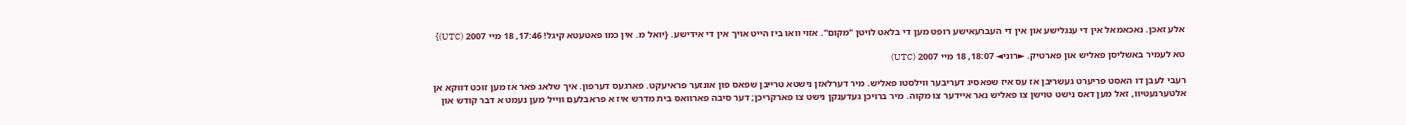אלע זאכן. נאכאמאל אין די ענגלישע און אין די העברעאישע רופט מען די בלאט לויטן "מקום". אזוי וואו ביז הייט אויך אין די אידישע. {יואל מ. אין כמו פאטעטא קיגל! 17:46, 18 מיי 2007 (UTC)}

טא לעמיר באשליסן פאליש און פארטיק. ►רוני◄ 18:07, 18 מיי 2007 (UTC)

רעבי לעבן דו האסט פריערט געשריבן אז עס איז שפאסיג דעריבער ווילסטו פאליש. מיר דערלאזן נישטא טרייבן שפאס פון אונזער פראיעקט. פארגעס דערפון. איך שלאג פאר אז מען זוכט דווקא אן אלטערנעטיוו, זאל מען דאס נישט טוישן צו פאליש נאר איידער צו מקוה. מיר ברויכן געדענקן נישט צו פארקריכן; דער סיבה פארוואס בית מדרש איז א פראבלעם ווייל מען נעמט א דבר קודש און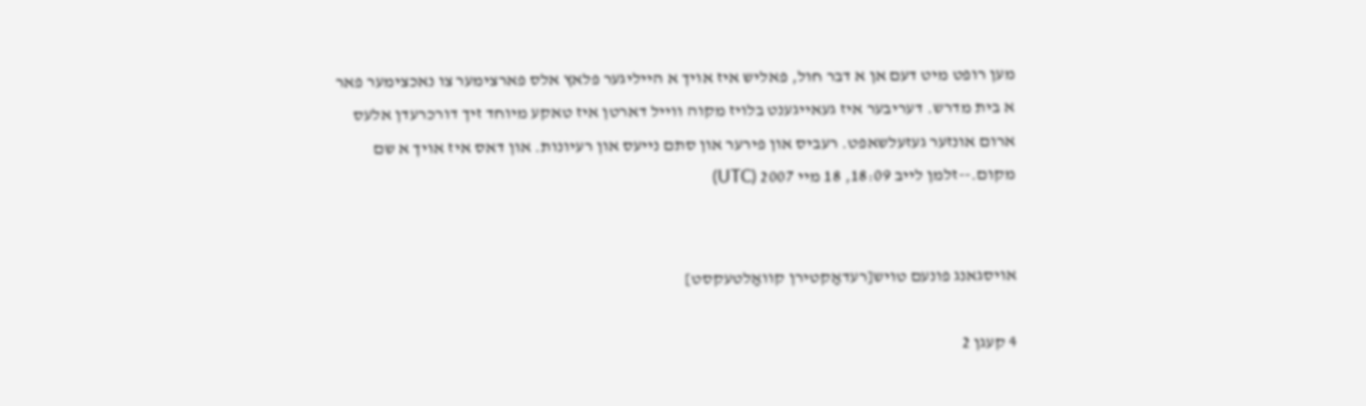מען רופט מיט דעם אן א דבר חול, פאליש איז אויך א הייליגער פלאץ אלס פארצימער צו נאכצימער פאר א בית מדרש. דעריבער איז געאייגענט בלויז מקוה ווייל דארטן איז טאקע מיוחד זיך דורכרעדן אלעס ארום אונזער געזעלשאפט. רעביס און פירער און סתם נייעס און רעיונות. און דאס איז אויך א שם מקום.--זלמן לייב 18:09, 18 מיי 2007 (UTC)


אויסגאנג פונעם טויש[רעדאַקטירן קוואַלטעקסט]

4 קעגן 2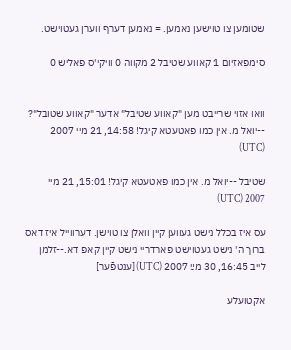שטומען צו טוישען נאמען. = נאמען דערף ווערן געטוישט.

סימפאזיום 1 קאווע שטיבל 2 מקווה 0 וויקי'ס פאליש 0


וואו אזוי שרייבט מען "קאווע שטיבל" אדער "קאווע שטובל"? --יואל מ. אין כמו פאטעטא קיגל! 14:58, 21 מיי 2007 (UTC)

שטיבל --יואל מ. אין כמו פאטעטא קיגל! 15:01, 21 מיי 2007 (UTC)

עס איז בכלל נישט געווען קיין וואלן צו טוישן. דערווייל איז דאס ברוך ה' נישט געטוישט פארדריי נישט קיין קאפ דא.--זלמן לייב 16:45, 30 מײַ 2007 (UTC)[ענטפֿער]

אקטועלע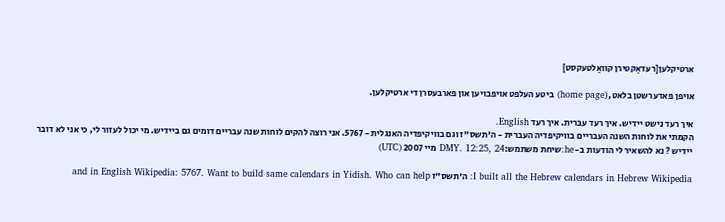ארטיקלען[רעדאַקטירן קוואַלטעקסט]

אויפן פאדערשטן בלאט, (home page) ביטע העלפט אויפבויען און פארבעסרן די ארטיקלען.

איך רעד נישט יידיש. איך רעד עברית. איך רעד English.
הקמתי את לוחות השנה העבריים בוויקיפדיה העברית - ה'תשס"ז וגם בוויקיפדיה האנגלית - 5767. אני רוצה להקים לוחות שנה עבריים דומים גם ביידיש. מי יכול לעזור לי, כי אני לא דובר יידיש ? נא להשאיר לי הודעות ב- he:שיחת משתמש:DMY. 12:25, 24 מיי 2007 (UTC)

I built all the Hebrew calendars in Hebrew Wikipedia: ה'תשס"ז and in English Wikipedia: 5767. Want to build same calendars in Yidish. Who can help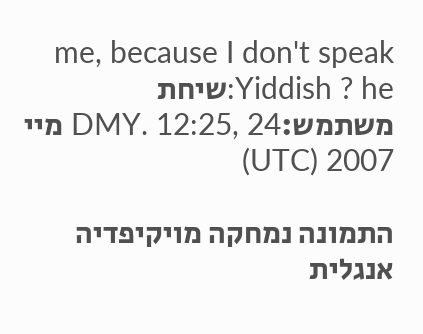me, because I don't speak Yiddish ? he:שיחת משתמש:DMY. 12:25, 24 מיי 2007 (UTC)

התמונה נמחקה מויקיפדיה אנגלית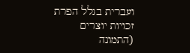ועברית בגלל הפרת זכויות יוצרים (התמונה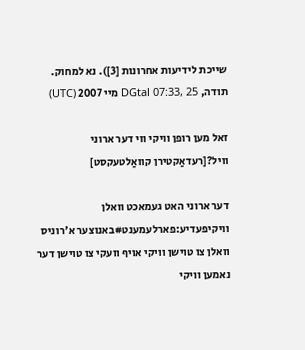שייכת לידיעות אחרונות [3]). נא למחוק. תודה, DGtal 07:33, 25 מיי 2007 (UTC)

זאל מען רופן וויקי ווי דער ארוני וויל?[רעדאַקטירן קוואַלטעקסט]

דער ארוני האט געמאכט וואלן וויקיפעדיע:פארלעמענט#באנוצער א'רוניס וואלן צו טוישן וויקי אויף וועקי צו טוישן דער נאמען וויקי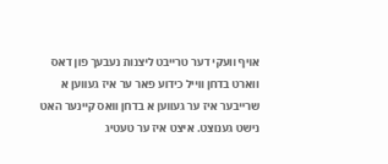אויף וועקי דער טרייבט ליצנות נעבעך פון דאס ווארט בדחן ווייל כידוע פאר ער איז געווען א שרייבער איז ער געווען א בדחן וואס קיינער האט נישט גענוצט. איצט איז ער טעטיג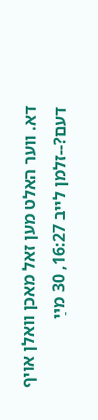דא. ווער האלט מען זאל מאכן וואלן אויף דעם?--זלמן לייב 16:27, 30 מײַ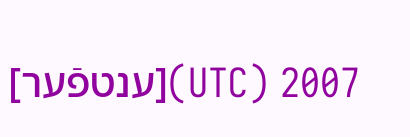2007 (UTC)[ענטפֿער]